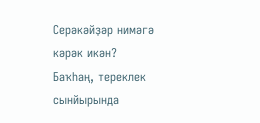Серәкәйҙәр нимәгә кәрәк икән?
Баҡһаң, тереклек сынйырында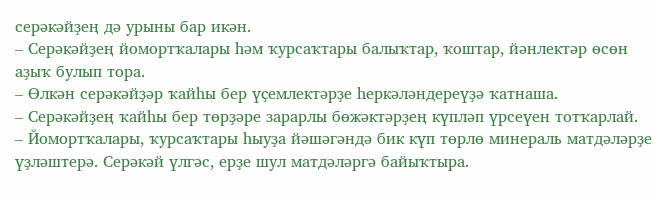серәкәйҙең дә урыны бар икән.
– Серәкәйҙең йомортҡалары һәм ҡурсаҡтары балыҡтар, ҡоштар, йәнлектәр өсөн аҙыҡ булып тора.
– Өлкән серәкәйҙәр ҡайһы бер үҫемлектәрҙе һеркәләндереүҙә ҡатнаша.
– Серәкәйҙең ҡайһы бер төрҙәре зарарлы бөжәктәрҙең күпләп үрсеүен тотҡарлай.
– Йомортҡалары, ҡурсаҡтары һыуҙа йәшәгәндә бик күп төрлө минераль матдәләрҙе үҙләштерә. Серәкәй үлгәс, ерҙе шул матдәләргә байыҡтыра.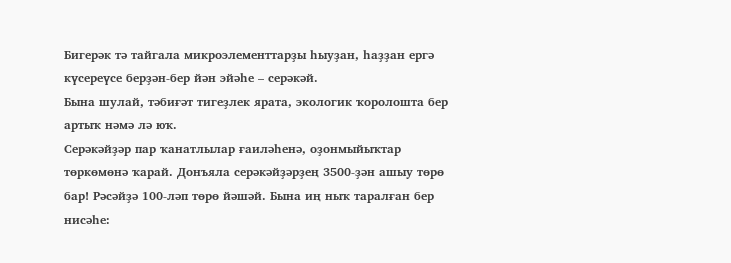Бигерәк тә тайгала микроэлементтарҙы һыуҙан, һаҙҙан ергә күсереүсе берҙән-бер йән эйәһе – серәкәй.
Бына шулай, тәбиғәт тигеҙлек ярата, экологик ҡоролошта бер артыҡ нәмә лә юҡ.
Серәкәйҙәр пар ҡанатлылар ғаиләһенә, оҙонмыйыҡтар төркөмөнә ҡарай. Донъяла серәкәйҙәрҙең 3500-ҙән ашыу төрө бар! Рәсәйҙә 100-ләп төрө йәшәй. Бына иң ныҡ таралған бер нисәһе: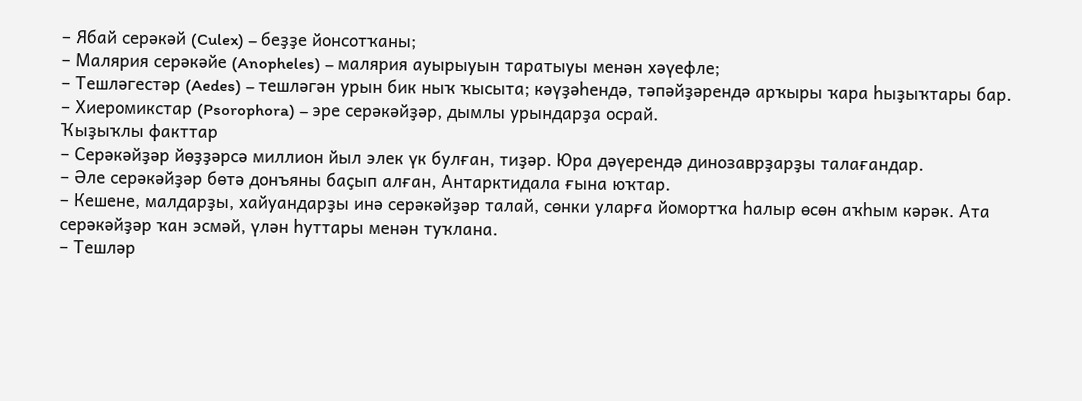– Ябай серәкәй (Culex) – беҙҙе йонсотҡаны;
– Малярия серәкәйе (Anopheles) – малярия ауырыуын таратыуы менән хәүефле;
– Тешләгестәр (Aedes) – тешләгән урын бик ныҡ ҡысыта; кәүҙәһендә, тәпәйҙәрендә арҡыры ҡара һыҙыҡтары бар.
– Хиеромикстар (Psorophora) – эре серәкәйҙәр, дымлы урындарҙа осрай.
Ҡыҙыҡлы факттар
– Серәкәйҙәр йөҙҙәрсә миллион йыл элек үк булған, тиҙәр. Юра дәүерендә динозаврҙарҙы талағандар.
– Әле серәкәйҙәр бөтә донъяны баҫып алған, Антарктидала ғына юҡтар.
– Кешене, малдарҙы, хайуандарҙы инә серәкәйҙәр талай, сөнки уларға йомортҡа һалыр өсөн аҡһым кәрәк. Ата серәкәйҙәр ҡан эсмәй, үлән һуттары менән туҡлана.
– Тешләр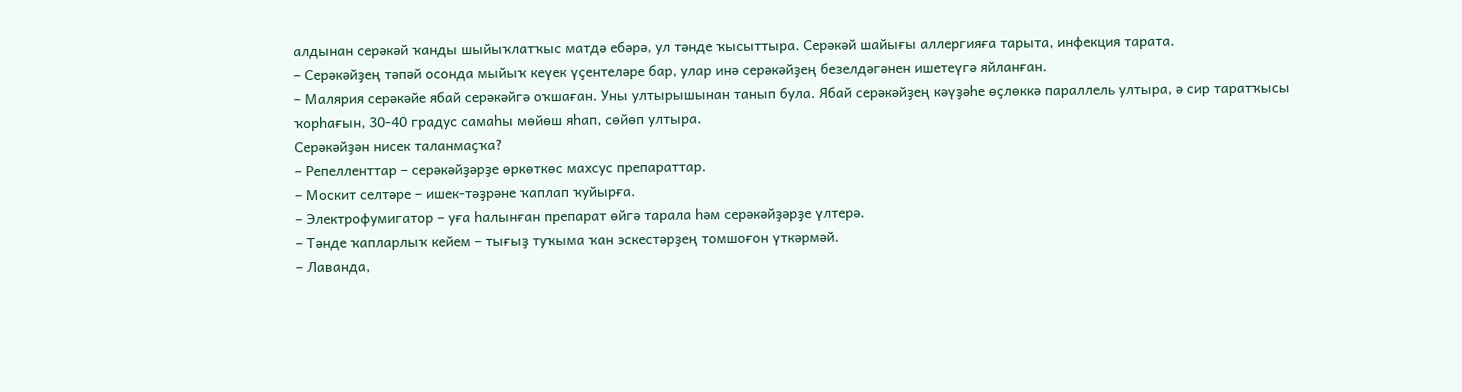алдынан серәкәй ҡанды шыйыҡлатҡыс матдә ебәрә, ул тәнде ҡысыттыра. Серәкәй шайығы аллергияға тарыта, инфекция тарата.
– Серәкәйҙең тәпәй осонда мыйыҡ кеүек үҫентеләре бар, улар инә серәкәйҙең безелдәгәнен ишетеүгә яйланған.
– Малярия серәкәйе ябай серәкәйгә оҡшаған. Уны ултырышынан танып була. Ябай серәкәйҙең кәүҙәһе өҫлөккә параллель ултыра, ә сир таратҡысы ҡорһағын, 30-40 градус самаһы мөйөш яһап, сөйөп ултыра.
Серәкәйҙән нисек таланмаҫҡа?
– Репелленттар – серәкәйҙәрҙе өркөткөс махсус препараттар.
– Москит селтәре – ишек-тәҙрәне ҡаплап ҡуйырға.
– Электрофумигатор – уға һалынған препарат өйгә тарала һәм серәкәйҙәрҙе үлтерә.
– Тәнде ҡапларлыҡ кейем – тығыҙ туҡыма ҡан эскестәрҙең томшоғон үткәрмәй.
– Лаванда,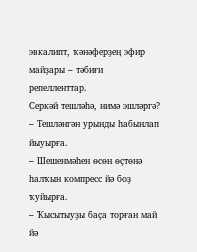эвкалипт, ҡәнәферҙең эфир майҙары – тәбиғи репелленттар.
Серкәй тешләһә, нимә эшләргә?
– Тешләнгән урынды һабынлап йыуырға.
– Шешенмәһен өсөн өҫтөнә һалҡын компресс йә боҙ ҡуйырға.
– Ҡысытыуҙы баҫа торған май йә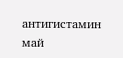антигистамин май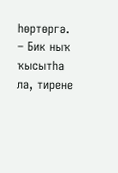һөртөргә.
– Бик ныҡ ҡысытһа ла, тирене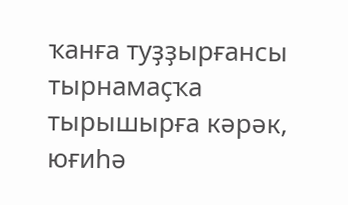ҡанға туҙҙырғансы тырнамаҫҡа тырышырға кәрәк, юғиһә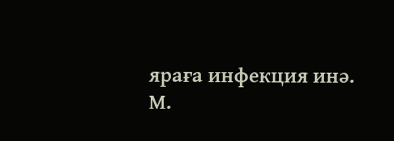яраға инфекция инә.
М.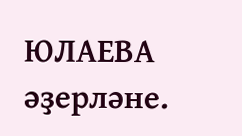ЮЛАЕВА әҙерләне.